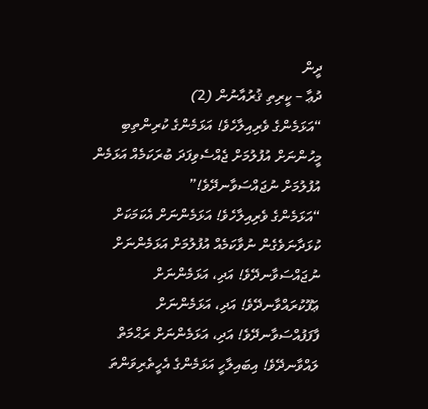ދީން
ދުޢާ – ކީރިތި ޤުރުއާނުން (2)
“އަޅަމެންގެ ވެރިއިލާހެވެ! އަޅަމެންގެ ކުރިންތިބި މީހުންނަށް އުފުލުމަށް ޖެއްސެވިފަދަ ބުރަކަމެއް އަޅަމެން އުފުލުމަށް ނުޖައްސަވާނދޭވެ!”
“އަޅަމެންގެ ވެރިއިލާހެވެ! އަޅަމެންނަށް އެކަމަކަށް ކުޅަދާނަވެގެން ނުވާކަމެއް އުފުލުމަށް އަޅަމެންނަށް ނުޖައްސަވާނދޭވެ! އަދި، އަޅަމެންނަށް ޢަފޫކުރައްވާނދޭވެ! އަދި، އަޅަމެންނަށް ފާފަފުއްސަވާނދޭވެ! އަދި، އަޅަމެންނަށް ރަޙްމަތް ލައްވާނދޭވެ! އިބައިލާހީ އަޅަމެންގެ އެހީތެރިވަންތަ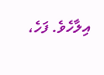އިލާހެވެ. ފަހެ،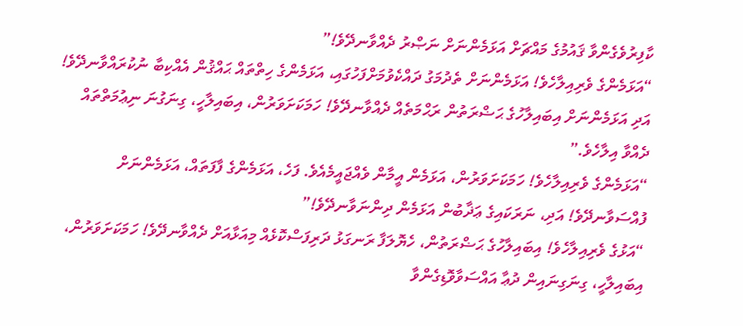ކާފިރުވެގެންވާ ޤައުމުގެ މައްޗަށް އަޅަމެންނަށް ނަޞްރު ދެއްވާނދޭވެ!”
“އަޅަމެންގެ ވެރިއިލާހެވެ! އަޅަމެންނަށް ތެދުމަގު ދައްކެވުމަށްފަހުގައި، އަޅަމެންގެ ހިތްތައް ޙައްޤުން އެއްކިބާ ނުކުރައްވާނދޭވެ! އަދި އަޅަމެންނަށް އިބައިލާހުގެ ޙަޟްރަތުން ރަޙްމަތެއް ދެއްވާނދޭވެ! ހަމަކަށަވަރުން، އިބައިލާހީ، ގިނަގުނަ ނިޢުމަތްތައް ދެއްވާ އިލާހެވެ.”
“އަޅަމެންގެ ވެރިއިލާހެވެ! ހަމަކަށަވަރުން، އަޅަމެން އީމާން ވެއްޖައީމެއެވެ. ފަހެ، އަޅަމެންގެ ފާފަތައް، އަޅަމެންނަށް ފުއްސަވާނދޭވެ! އަދި، ނަރަކައިގެ ޢަޛާބުން އަޅަމެން ދިންނަވާނދޭވެ!”
“އަޅުގެ ވެރިއިލާހެވެ! އިބައިލާހުގެ ޙަޟްރަތުން، ހެޔޮލަފާ ރަނގަޅު ދަރިފަސްކޮޅެއް މިއަޅާއަށް ދެއްވާނދޭވެ! ހަމަކަށަވަރުން، އިބައިލާހީ، ގިނަގިނައިން ދުޢާ އައްސަވާވޮޑިގެންވާ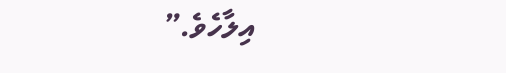އިލާހެވެ.”